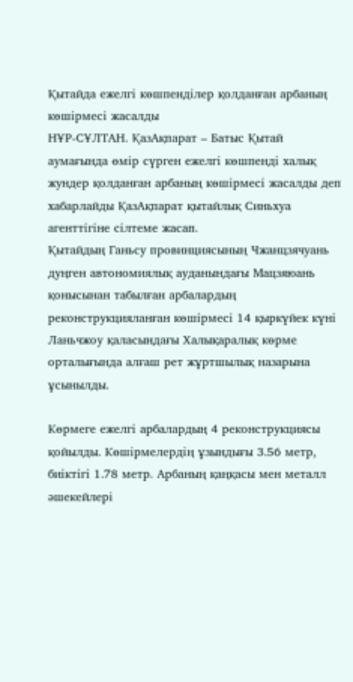Қытайда ежелгі көшпенділер қолданған арбаның көшірмесі жасалды
НҰР-СҰЛТАН. ҚазАқпарат – Батыс Қытай аумағында өмір сүрген ежелгі көшпенді халық жундер қолданған арбаның көшірмесі жасалды деп хабарлайды ҚазАқпарат қытайлық Синьхуа агенттігіне сілтеме жасап.
Қытайдың Ганьсу провинциясының Чжанцзячуань дуңген автономиялық ауданындағы Мацзяюань қонысынан табылған арбалардың реконструкцияланған көшірмесі 14 қыркүйек күні Ланьчжоу қаласындағы Халықаралық көрме орталығында алғаш рет жұртшылық назарына ұсынылды.

Көрмеге ежелгі арбалардың 4 реконструкциясы қойылды. Көшірмелердің ұзындығы 3.56 метр, биіктігі 1.78 метр. Арбаның қаңқасы мен металл әшекейлері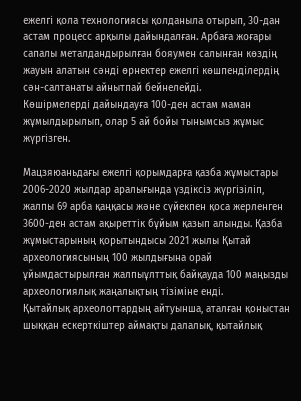ежелгі қола технологиясы қолданыла отырып, 30-дан астам процесс арқылы дайындалған. Арбаға жоғары сапалы металдандырылған бояумен салынған көздің жауын алатын сәнді өрнектер ежелгі көшпенділердің сән-салтанаты айнытпай бейнелейді.
Көшірмелерді дайындауға 100-ден астам маман жұмылдырылып, олар 5 ай бойы тынымсыз жұмыс жүргізген.

Мацзяюаньдағы ежелгі қорымдарға қазба жұмыстары 2006-2020 жылдар аралығында үздіксіз жүргізіліп, жалпы 69 арба қаңқасы және сүйекпен қоса жерленген 3600-ден астам ақыреттік бұйым қазып алынды. Қазба жұмыстарының қорытындысы 2021 жылы Қытай археологиясының 100 жылдығына орай ұйымдастырылған жалпыұлттық байқауда 100 маңызды археологиялық жаңалықтың тізіміне енді.
Қытайлық археологтардың айтуынша, аталған қоныстан шыққан ескерткіштер аймақты далалық, қытайлық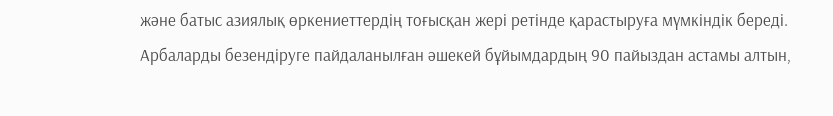және батыс азиялық өркениеттердің тоғысқан жері ретінде қарастыруға мүмкіндік береді. Арбаларды безендіруге пайдаланылған әшекей бұйымдардың 90 пайыздан астамы алтын,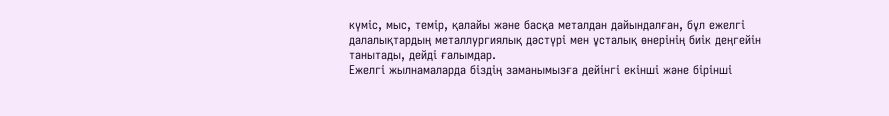күміс, мыс, темір, қалайы және басқа металдан дайындалған, бұл ежелгі далалықтардың металлургиялық дәстүрі мен ұсталық өнерінің биік деңгейін танытады, дейді ғалымдар.
Ежелгі жылнамаларда біздің заманымызға дейінгі екінші және бірінші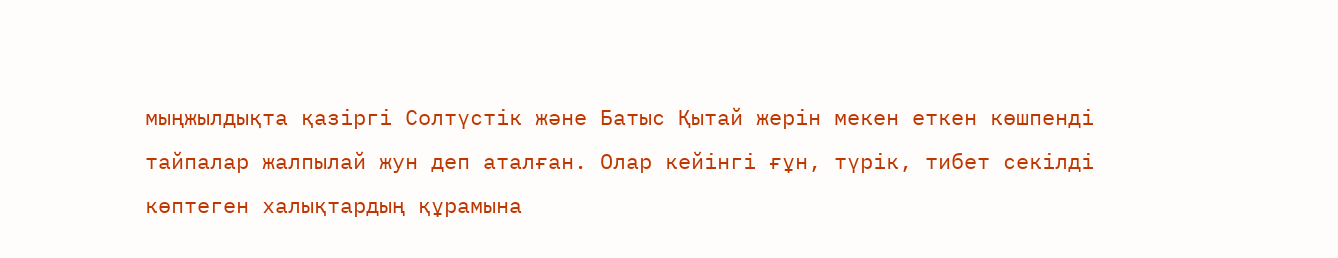мыңжылдықта қазіргі Солтүстік және Батыс Қытай жерін мекен еткен көшпенді тайпалар жалпылай жун деп аталған. Олар кейінгі ғұн, түрік, тибет секілді көптеген халықтардың құрамына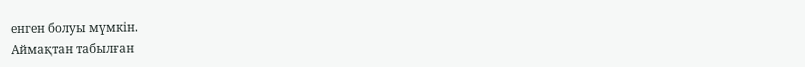енген болуы мүмкін.
Аймақтан табылған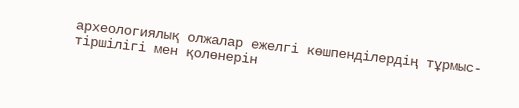археологиялық олжалар ежелгі көшпенділердің тұрмыс-тіршілігі мен қолөнерін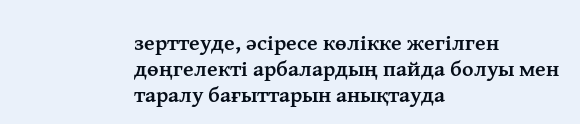зерттеуде, әсіресе көлікке жегілген дөңгелекті арбалардың пайда болуы мен таралу бағыттарын анықтауда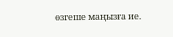өзгеше маңызға ие.